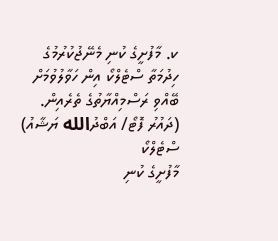ކ. މާފުށީގެ ކުނި މެނޭޖުކުރުމުގެ ހިދުމަތާ ސްޓެލްކޯ އިން ހަވާލުވުމަށް ބޭއްވި ރަސްމިއްޔާތުގެ ތެރެއިން. (ދައުރު ފޮޓޯ/ އަބްދުالله ޔަޝާއު)
ސްޓެލްކޯ
މާފުށީގެ ކުނި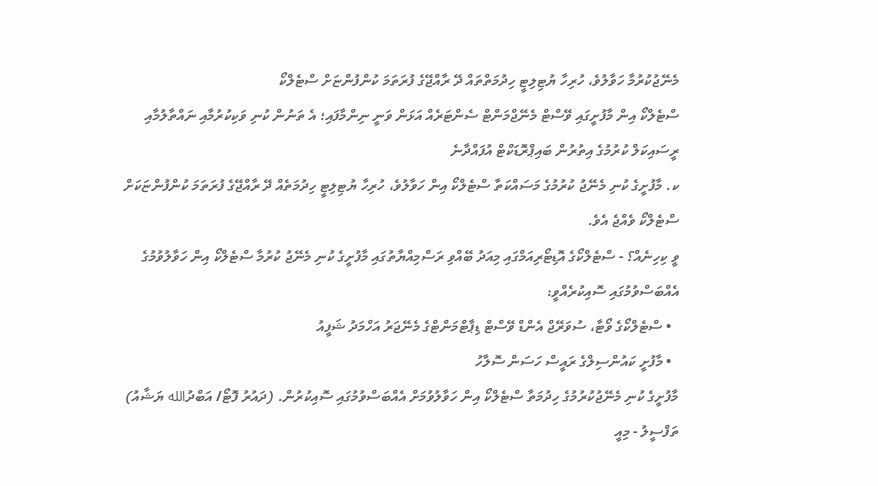މެނޭޖުކުރުމާ ހަވާލުވެ، ހުރިހާ ޔުޓިލިޓީ ހިދުމަތްތައް ދޭ ރާއްޖޭގެ ފުރަތަމަ ކުންފުންޏަށް ސްޓެލްކޯ
ސްޓެލްކޯ އިން މާފުށީގައި ވޭސްޓް މެނޭޖްމަންޓް ސެންޓަރެއް އަޅަން ވަނީ ނިންމާފައި؛ އެ ތަނުން ކުނި ވަކިކުރުމާއި ނައްތާލުމާއި ރީސައިކަލް ކުރުމުގެ އިތުރުން ބައިޕްރޮޑަކްޓް އުފައްދާނެ
ކ. މާފުށީގެ ކުނި މެނޭޖު ކުރުމުގެ މަސައްކަތާ ސްޓެލްކޯ އިން ހަވާލުވެ، ހުރިހާ ޔުޓިލިޓީ ހިދުމަތެއް ދޭ ރާއްޖޭގެ ފުރަތަމަ ކުންފުންޏަކަށް ސްޓެލްކޯ ވެއްޖެ އެވެ.
ވީ ކިހިނެއް؟ - ސްޓެލްކޯގެ އޮޑިޓޯރިއަމްގައި މިއަދު ބޭއްވި ރަސްމިއްޔާތުގައި މާފުށީގެ ކުނި މެނޭޖު ކުރުމާ ސްޓެލްކޯ އިން ހަވާލުވުމުގެ އެއްބަސްވުމުގައި ސޮއިކުރެއްވީ:
  • ސްޓެލްކޯގެ ވޯޓާ، ސުވަރޭޖް އެންޑް ވޭސްޓް ޑިޕާޓްމަންޓްގެ މެނޭޖަރު އަހްމަދު ޝަފީއު
  • މާފުށީ ކައުންސިލްގެ ރައީސް ހަސަން ސޮލާހު
މާފުށީގެ ކުނި މެނޭޖުކުރުމުގެ ހިދުމަތާ ސްޓެލްކޯ އިން ހަވާލުވުމަށް އެއްބަސްވުމުގައި ސޮއިކުރުން. (ދައުރު ފޮޓޯ/ އަބްދުالله ޔަޝާއު)
ތަފްސީލު - މިއީ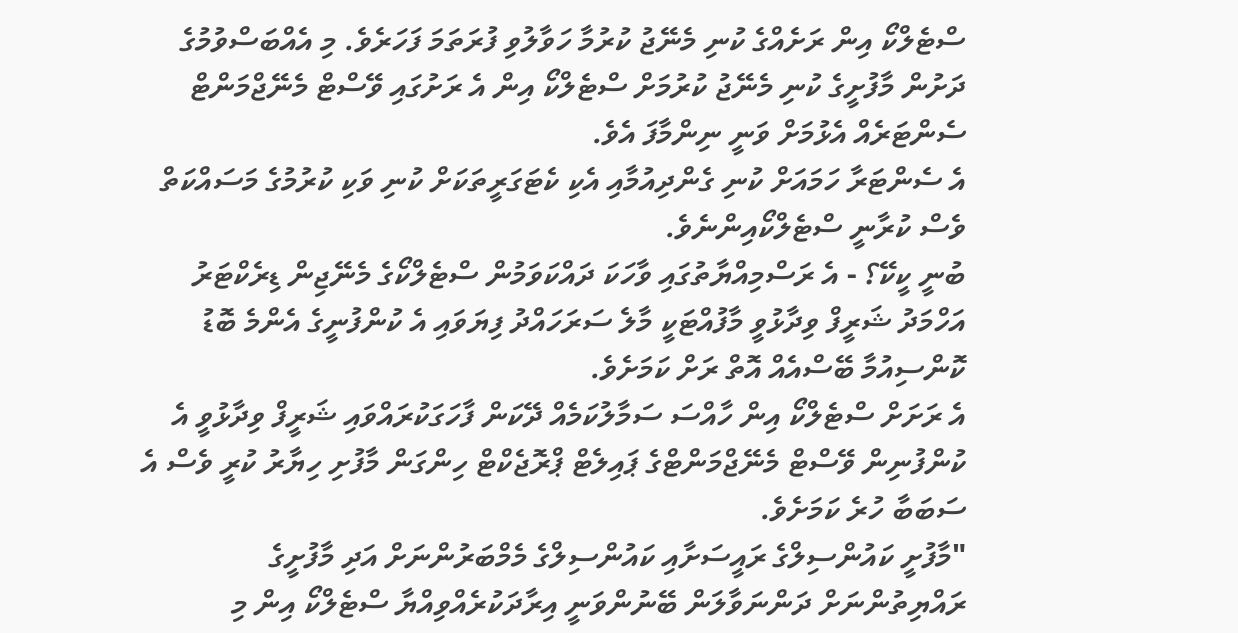ސްޓެލްކޯ އިން ރަށެއްގެ ކުނި މެނޭޖު ކުރުމާ ހަވާލުވި ފުރަތަމަ ފަހަރެވެ. މި އެއްބަސްވުމުގެ ދަށުން މާފުށީގެ ކުނި މެނޭޖު ކުރުމަށް ސްޓެލްކޯ އިން އެ ރަށުގައި ވޭސްޓް މެނޭޖްމަންޓް ސެންޓަރެއް އެޅުމަށް ވަނީ ނިންމާފަ އެވެ.
އެ ސެންޓަރާ ހަމައަށް ކުނި ގެންދިއުމާއި އެކި ކެޓަގަރީތަކަށް ކުނި ވަކި ކުރުމުގެ މަސައްކަތް ވެސް ކުރާނީ ސްޓެލްކޯއިންނެވެ.
ބުނީ ކީކޭ؟ - އެ ރަސްމިއްޔާތުގައި ވާހަކަ ދައްކަވަމުން ސްޓެލްކޯގެ މެނޭޖިން ޑިރެކްޓަރު އަހްމަދު ޝަރީފް ވިދާޅުވީ މާފުއްޓަކީ މާލެ ސަރަހައްދު ފިޔަވައި އެ ކުންފުނީގެ އެންމެ ބޮޑު ކޮންސިއުމާ ބޭސްއެއް އޮތް ރަށް ކަމަށެވެ.
އެ ރަށަށް ސްޓެލްކޯ އިން ހާއްސަ ސަމާލުކަމެއް ދޭކަން ފާހަގަކުރައްވައި ޝަރީފް ވިދާޅުވީ އެ ކުންފުނިން ވޭސްޓް މެނޭޖްމަންޓްގެ ޕައިލެޓް ޕްރޮޖެކްޓް ހިންގަން މާފުށި ހިޔާރު ކުރީ ވެސް އެ ސަބަބާ ހުރެ ކަމަށެވެ.
"މާފުށީ ކައުންސިލްގެ ރައީސަށާއި ކައުންސިލްގެ މެމްބަރުންނަށް އަދި މާފުށީގެ ރައްޔިތުންނަށް ދަންނަވާލަން ބޭނުންވަނީ އިރާދަކުރެއްވިއްޔާ ސްޓެލްކޯ އިން މި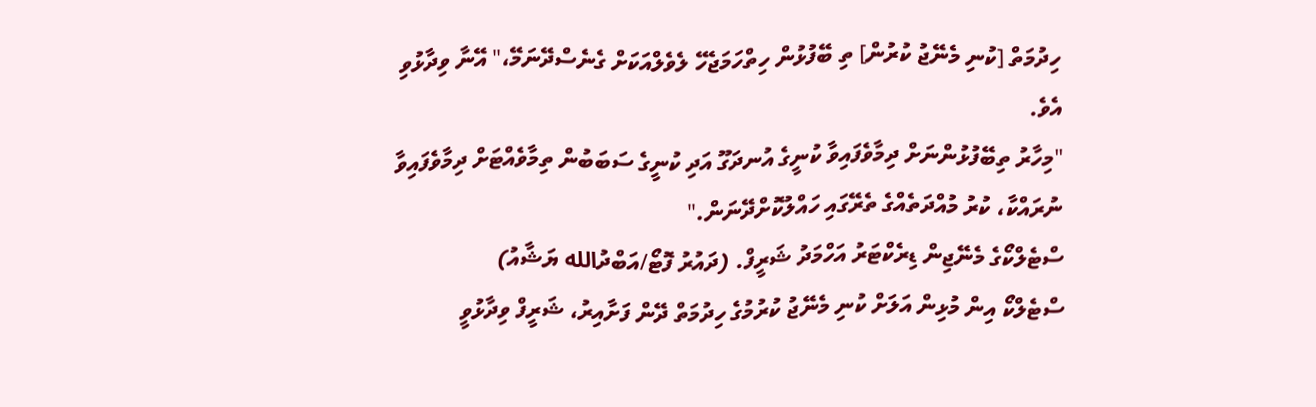ހިދުމަތް [ކުނި މެނޭޖު ކުރުން] ތި ބޭފުޅުން ހިތްހަމަޖެހޭ ލެވެލްއަކަށް ގެނެސްދޭނަމޭ،" އޭނާ ވިދާޅުވި އެވެ.
"މިހާރު ތިބޭފުޅުންނަށް ދިމާވެފައިވާ ކުނީގެ އުނދަގޫ އަދި ކުނީގެ ސަބަބުން ތިމާވެއްޓަށް ދިމާވެފައިވާ ނުރައްކާ، ކުރު މުއްދަތެއްގެ ތެރޭގައި ހައްލުކޮށްދޭނަން."
ސްޓެލްކޯގެ މެނޭޖިން ޑިރެކްޓަރު އަހްމަދު ޝަރީފް. (ދައުރު ފޮޓޯ/އަބްދުالله ޔަޝާއު)
ސްޓެލްކޯ އިން މުޅިން އަލަށް ކުނި މެނޭޖު ކުރުމުގެ ހިދުމަތް ދޭން ފަށާއިރު، ޝަރީފް ވިދާޅުވީ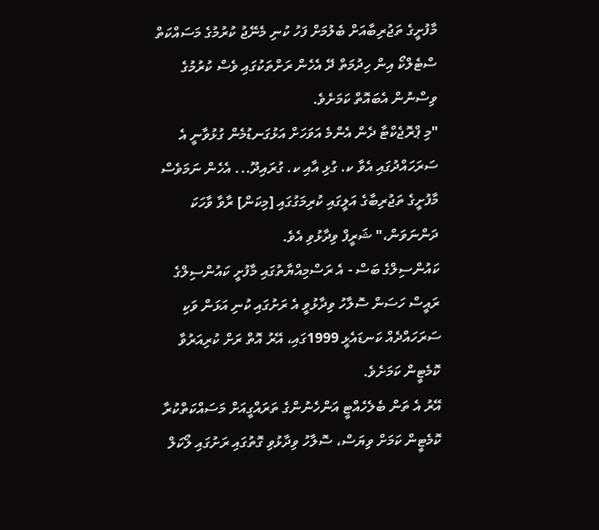މާފުށީގެ ތަޖުރިބާއަށް ބެލުމަށް ފަހު ކުނި މެނޭޖު ކުރުމުގެ މަސައްކަތް ސްޓެލްކޯ އިން ހިދުމަތް ދޭ އެހެން ރަށްތަކުގައި ވެސް ކުރުމުގެ ވިސްނުން އެބައޮތް ކަމަށެވެ.
"މި ޕްރޮޖެކްޓާ ދެން އެންމެ އަވަހަށް އަޅުގަނޑުމެން ގުޅުވާނީ އެ ސަރަހައްދުގައި އެވާ ކ. ގުޅި އާއި ކ. ގުރައިދޫ... އެހެން ނަމަވެސް މާފުށީގެ ތަޖުރިބާގެ އަލީގައި ކުރިމަގުގައި [މިކަން] ރާވާ ވާހަކަ ދަންނަވަން،" ޝަރީފް ވިދާޅުވި އެވެ.
ކައުންސިލްގެ ބަސް - އެ ރަސްމިއްޔާތުގައި މާފުށީ ކައުންސިލްގެ ރައީސް ހަސަން ސޮލާހު ވިދާޅުވީ އެ ރަށުގައި ކުނި އަޅަން ވަކި ސަރަހައްދެއް ކަނޑައެޅީ 1999ގައި، އޭރު އޮތް ރަށް ކުރިއަރުވާ ކޮމެޓީން ކަމަށެވެ.
އޭރު އެ ތަން ބެލެހެއްޓީ އަންހެނުންގެ ތަރައްގީއަށް މަސައްކަތްކުރާ ކޮމެޓީން ކަމަށް ވިޔަސް، ސޮލާހު ވިދާޅުވި ގޮތުގައި ރަށުގައި ލޯކަލް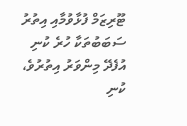ޓޫރިޒަމް ފުޅާވުމާއި އިތުރު ސަބަބުތަކާ ހުރެ ކުނި އުފެދޭ މިންވަރު އިތުރުވެ، ކުނި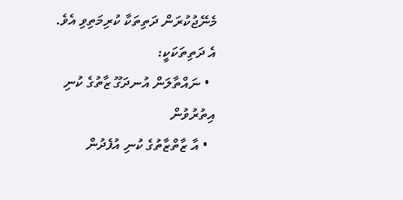މެނޭޖުކުރަން ދަތިތަކާ ކުރިމަތިވި އެވެ.
އެ ދަތިތަކަކީ:
  • ނައްތާލަން އުނދަގޫ ޒާތުގެ ކުނި އިތުރުވުން
  • އާ ޒާތްޒާތުގެ ކުނި އުފެދުން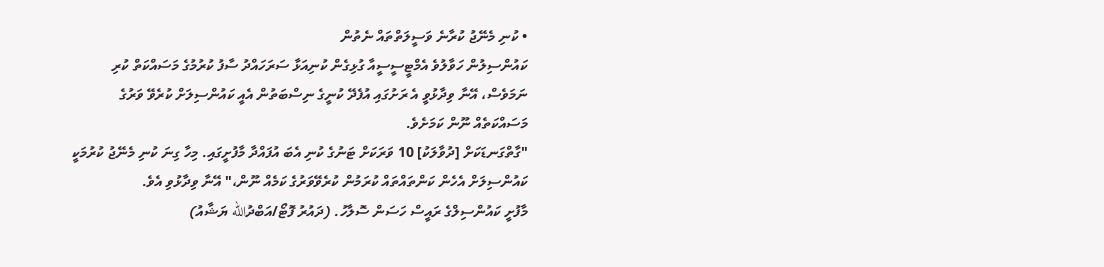• ކުނި މެނޭޖު ކުރާނެ ވަސީލަތްތައް ނެތުން
ކައުންސިލުން ހަވާލުވެ އެމްޓީސީސީއާ ގުޅިގެން ކުނިއަޅާ ސަރަހައްދު ސާފު ކުރުމުގެ މަސައްކަތް ކުރި ނަމަވެސް، އޭނާ ވިދާޅުވީ އެ ރަށުގައި އުފެދޭ ކުނީގެ ނިސްބަތުން އެއީ ކައުންސިލަށް ކުރެވޭ ވަރުގެ މަސައްކަތެއް ނޫން ކަމަށެވެ.
"ގާތްގަނޑަކަށް [ދުވާލަކު] 10 ވަރަކަށް ޓަނުގެ ކުނި އެބަ އުފައްދާ މާފުށީގައި. މިހާ ގިނަ ކުނި މެނޭޖު ކުރުމަކީ ކައުންސިލަށް އެހެން ކަންތައްތައް ކުރަމުން ކުރެވޭވަރުގެ ކަމެއް ނޫން،" އޭނާ ވިދާޅުވި އެވެ.
މާފުށީ ކައުންސިލްގެ ރައީސް ހަސަން ސޮލާހު. (ދައުރު ފޮޓޯ/އަބްދުالله ޔަޝާއު)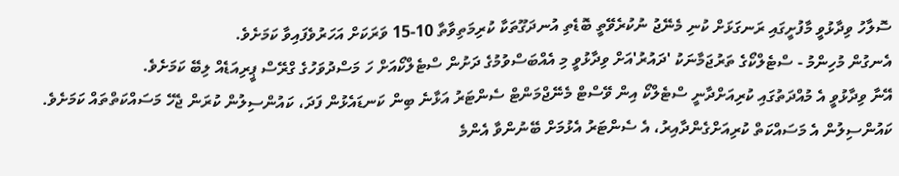ސޮލާހު ވިދާޅުވީ މާފުށީގައި ރަނގަޅަށް ކުނި މެނޭޖު ނުކުރެވޭތީ ބޮޑެތި އުނދަގޫތަކާ ކުރިމަތިވާތާ 10-15 ވަރަކަށް އަހަރުވެފައިވާ ކަމަށެވެ.
އެނގުން މުހިންމު - ސްޓެލްކޯގެ ތަރުޖަމާނަކު 'ދައުރު'އަށް ވިދާޅުވީ މި އެއްބަސްވުމުގެ ދަށުން ސްޓެލްކޯއަށް ހަ މަސްދުވަހުގެ ގްރޭސް ޕީރިއަޑެއް ލިބޭ ކަމަށެވެ.
އޭނާ ވިދާޅުވީ އެ މުއްދަތުގައި ކުރިއަށްދާނީ ސްޓެލްކޯ އިން ވޭސްޓް މެނޭޖްމަންޓް ސެންޓަރު އަޅާނެ ބިން ކަނޑައެޅުން ފަދަ، ކައުންސިލުން ކުރަން ޖެހޭ މަސައްކަތްތައް ކަމަށެވެ.
ކައުންސިލުން އެ މަސައްކަތް ކުރިއަށްގެންދާއިރު، އެ ސެންޓަރު އެޅުމަށް ބޭނުންވާ އެންމެ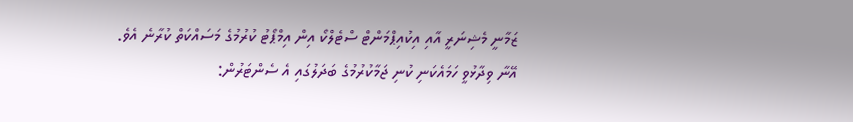ޒަމާނީ މެޝިނަރީ އާއި އިކުއިޕްމަންޓް ސްޓެލްކޯ އިން އިމްޕޯޓު ކުރުމުގެ މަސައްކަތް ކުރާނެ އެވެ.
އޭނާ ވިދާޅުވީ ހަމައެކަނި ކުނި ޖަމާކުރުމުގެ ބަދަލުގައި އެ ސެންޓަރުން: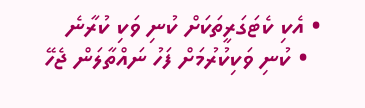• އެކި ކެޓަގަރީތަކަށް ކުނި ވަކި ކުރާނެ
  • ކުނި ވަކިކުރުމަށް ފަހު ނައްތާލަން ޖެހޭ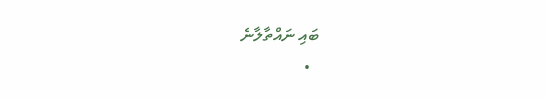ބައި ނައްތާލާނެ
  •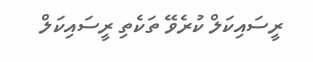ރީސައިކަލް ކުރެވޭ ތަކެތި ރީސައިކަލް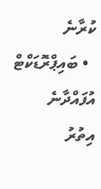ކުރާނެ
  • ބައިޕްރޮޑަކްޓް އުފައްދާނެ
އިތުރު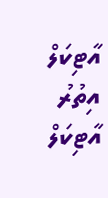އާޓިކަލް
އިތުރު އާޓިކަލް